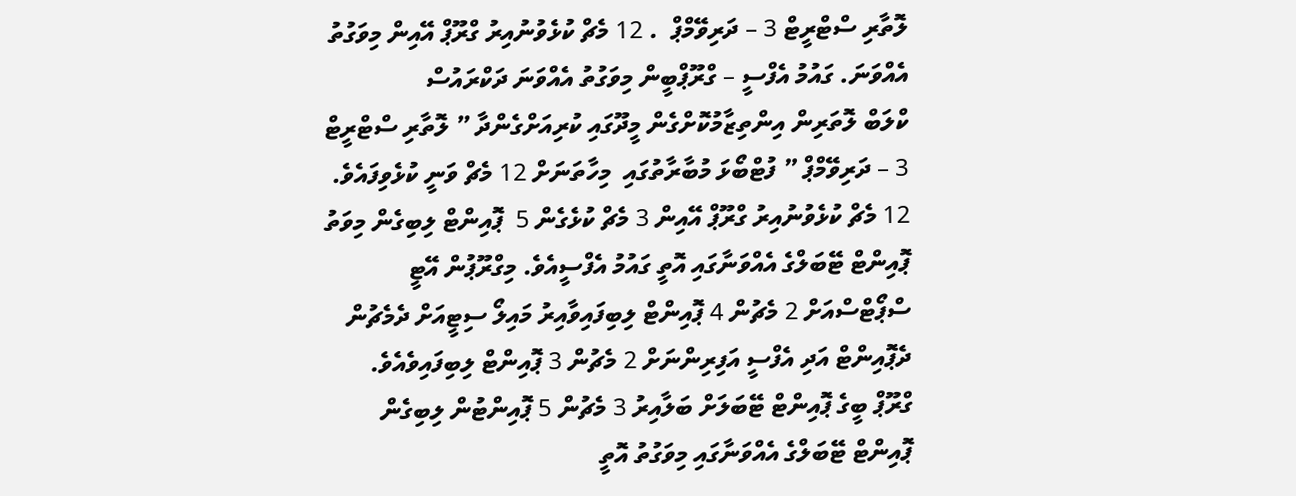ލޮތާރި ސްޓްރީޓް 3 – ދަރިވޭމްޕް  . 12 މެޗް ކުޅެވުނުއިރު ގްރޫޕް އޭއިން މިވަގުތު އެއްވަނަ. ގައުމު އެފްސީ – ގްރޫޕްބީން މިވަގުތު އެއްވަނަ ދަކްރައުސް
ކްލަބް ލޮތަރިން އިންތިޒާމުކޮށްގެން މީދޫގައި ކުރިއަށްގެންދާ ” ލޮތާރި ސްޓްރީޓް 3 – ދަރިވޭމްޕް ” ފުޓްބޯޅަ މުބާރާތުގައި  މިހާތަނަށް 12 މެޗް ވަނީ ކުޅެވިފައެވެ.
12 މެޗް ކުޅެވުނުއިރު ގްރޫޕް އޭއިން 3 މެޗް ކުޅެގެން 5  ޕޮއިންޓް ލިބިގެން މިވަތު ޕޮއިންޓް ޓޭބަލްގެ އެއްވަނާގައި އޮތީ ގައުމު އެފްސީއެވެ. މިގްރޫޕުން އޭޓީ ސްޕޯޓްސްއަށް 2 މެޗުން 4 ޕޮއިންޓް ލިބިފައިވާއިރު މައިލޯ ސިޓީއަށް ދެމެޗުން ދެޕޮއިންޓް އަދި އެފްސީ އަފިރިންނަށް 2 މެޗުން 3 ޕޮއިންޓް ލިބިފައިވެއެވެ.
ގްރޫޕް ބީގެ ޕޮއިންޓް ޓޭބަލަށް ބަލާއިރު 3 މެޗުން 5 ޕޮއިންޓުން ލިބިގެން ޕޮއިންޓް ޓޭބަލްގެ އެއްވަނާގައި މިވަގުތު އޮތީ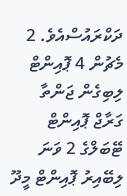ދަކްރައުސްއެވެ. 2 މެޗުން 4 ޕޮއިންޓް ލިބިގެން ޖަންތާ ގަރާޖް ޕޮއިންޓް ޓޭބަލްގެ 2 ވަނަ ލިބޭއިރު ޕޮއިންޓް މީދޫ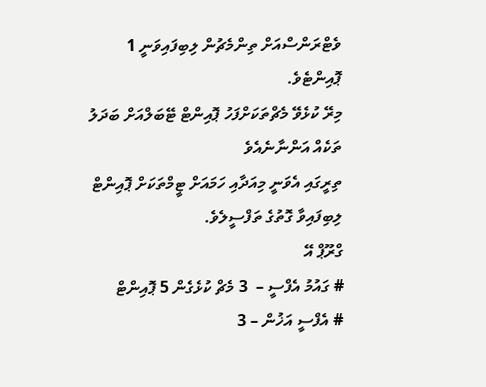ވެޓްރަންސްއަށް ތިންމެޗުން ލިބިފައިވަނީ 1 ޕޮއިންޓެވެ.
މިރޭ ކުޅެވޭ މެޗްތަކަށްފަހު ޕޮއިންޓް ޓޭބަލްއަށް ބަދަލު ތަކެއް އަންނާނެއެވެ
ތިރީގައި އެވަނީ މިއަދާއި ހަމައަށް ޓީމްތަކަށް ޕޮއިންޓް ލިބިފައިވާ ގޮތުގެ ތަފްސީލެވެ.
ގްރޫޕް އޭ
# ގައުމު އެފްސީ –  3 މެޗް ކުޅެގެން 5 ޕޮއިންޓް
# އެފްސީ އަޚުން – 3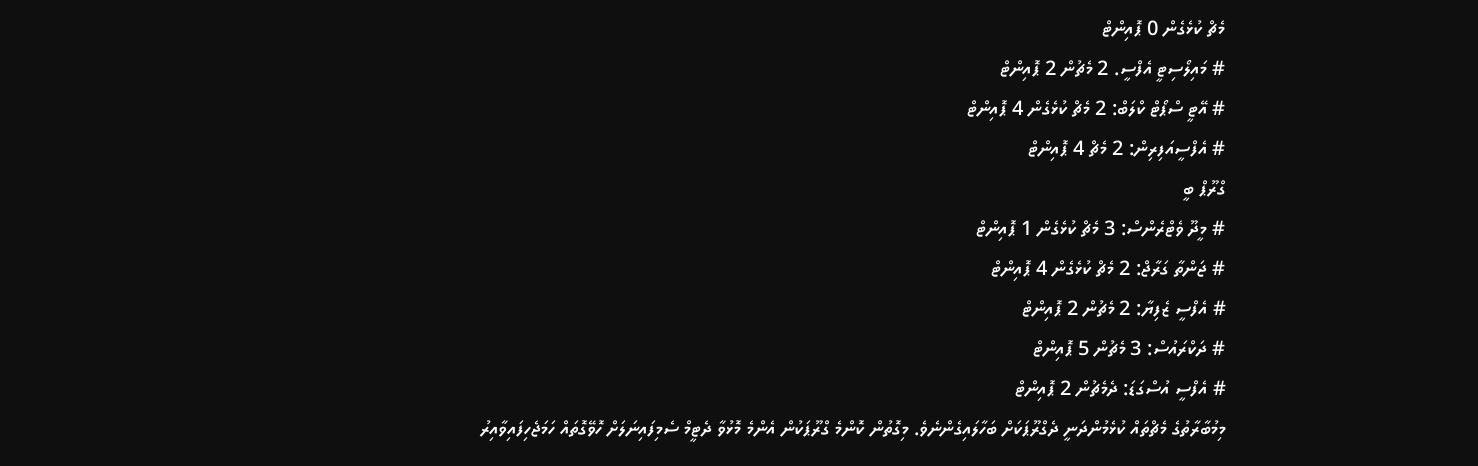މެޗް ކުޅެގެން 0 ޕޮއިންޓް
# މައިލޯސިޓީ އެފްސީ. 2 މެޗުން 2 ޕޮއިންޓް
# އޭޓީ ސްޕޯޓް ކްލަބް: 2 މެޗް ކުޅެގެން 4 ޕޮއިންޓް
# އެފްސީއަފިރިން: 2 މެޗް 4 ޕޮއިންޓް
ގްރޫޕް ބީ
# މީދޫ ވެޓްރެންސް: 3 މެޗް ކުޅެގެން 1 ޕޮއިންޓް
# ޖަންތާ ގަރާޖް: 2 މެޗް ކުޅެގެން 4 ޕޮއިންޓް
# އެފްސީ ޒެފިޔާ: 2 މެޗުން 2 ޕޮއިންޓް
# ދަކްރައުސް: 3 މެޗުން 5 ޕޮއިންޓް
# އެފްސީ އުސްގަޑަ: ދެމެޗުން 2 ޕޮއިންޓް
މިމުބާރާތުގެ މެޗްތައް ކުޅެމުންދަނީ ދެގްރޫޕަކަށް ބަހާލައިގެންނެވެ. މިގޮތުން ކޮންމެ ގްރޫޕަކުން އެންމެ މޮޅުވާ ދެޓީމް ސެމިފައިނަލަށް ހޮވޭގޮތައް ހަމަޖެހިފައިވާއިރު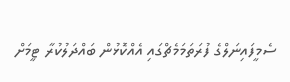ސެމީފައިނަލްގެ ފުރަތަމަމެޗްގައި އެއްކޮޅުން ބައްދަލުކުރާ ޓީމަށް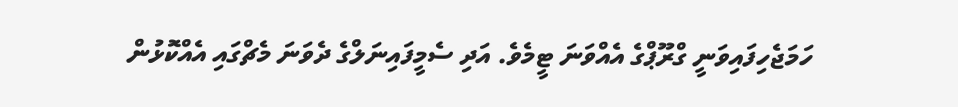ހަމަޖެހިފައިވަނީ ގްރޫޕްގެ އެއްވަނަ ޓީމެވެ. އަދި ސެމީފައިނަލްގެ ދެވަނަ މެޗްގައި އެއްކޮޅުން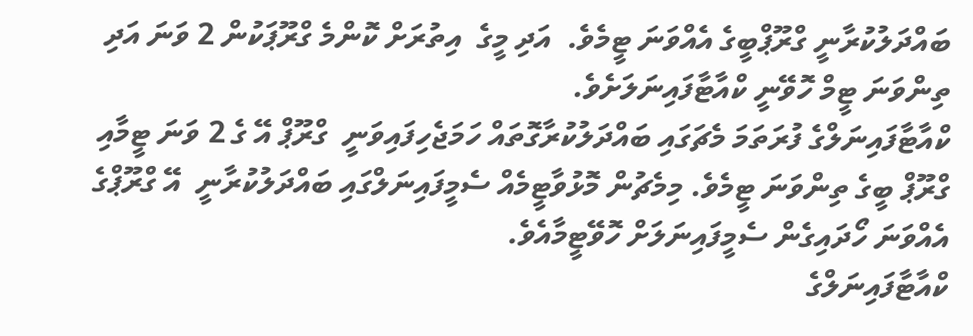ބައްދަލުކުރާނީ ގްރޫޕްބީގެ އެއްވަނަ ޓީމެވެ.  އަދި މީގެ  އިތުރަށް ކޮންމެ ގްރޫޕަކުން 2 ވަނަ އަދި ތިންވަނަ ޓީމް ހޮވޭނީ ކްއާޓާފައިނަލަށެވެ.
ކްއާޓާފައިނަލްގެ ފުރަތަމަ މެޗަގައި ބައްދަލުކުރާގޮތައް ހަމަޖެހިފައިވަނީ  ގްރޫޕް އޭ ގެ 2 ވަނަ ޓީމާއި ގްރޫޕް ބީގެ ތިންވަނަ ޓީމެވެ. މިމެޗުން މޮޅުވާޓީމެއް ސެމީފައިނަލްގައި ބައްދަލުކުރާނީ  އޭ ގްރޫޕްގެ އެއްވަނަ ހޯދައިގެން ސެމީފައިނަލަށް ހޮވޭޓީމާއެވެ.
ކްއާޓާފައިނަލްގެ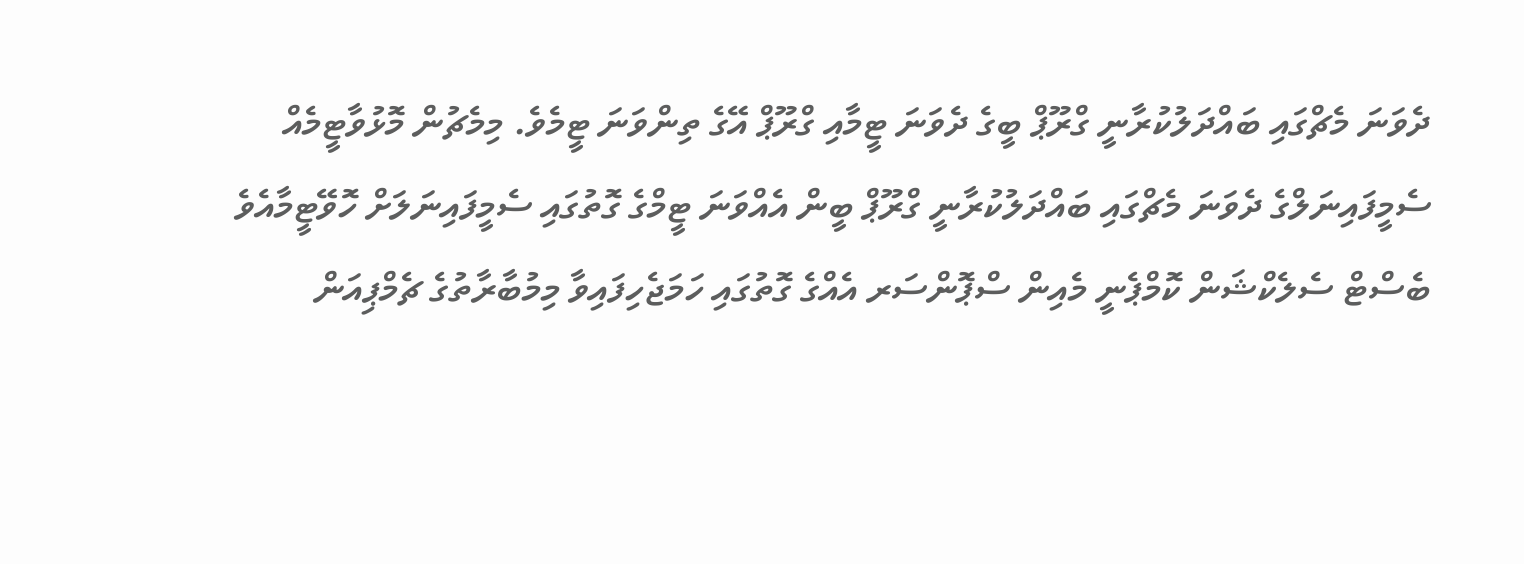ދެވަނަ މެޗްގައި ބައްދަލުކުރާނީ ގްރޫޕް ބީގެ ދެވަނަ ޓީމާއި ގްރޫޕް އޭގެ ތިންވަނަ ޓީމެވެ. މިމެޗުން މޮޅުވާޓީމެއް ސެމީފައިނަލްގެ ދެވަނަ މެޗްގައި ބައްދަލުކުރާނީ ގްރޫޕް ބީން އެއްވަނަ ޓީމްގެ ގޮތުގައި ސެމީފައިނަލަށް ހޮވޭޓީމާއެވެ
ބެސްޓް ސެލެކްޝަން ކޮމްޕެނީ މެއިން ސްޕޮންސަރ އެއްގެ ގޮތުގައި ހަމަޖެހިފައިވާ މިމުބާރާތުގެ ޗެމްޕިއަން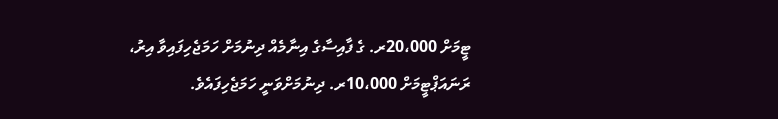ޓީމަށް 20،000ރ. ގެ ފާއިސާގެ އިނާމެއް ދިނުމަށް ހަމަޖެހިފައިވާ އިރު، ރަނައަޕްޓީމަށް 10،000ރ. ދިނުމަށްވަނީ ހަމަޖެހިފައެވެ.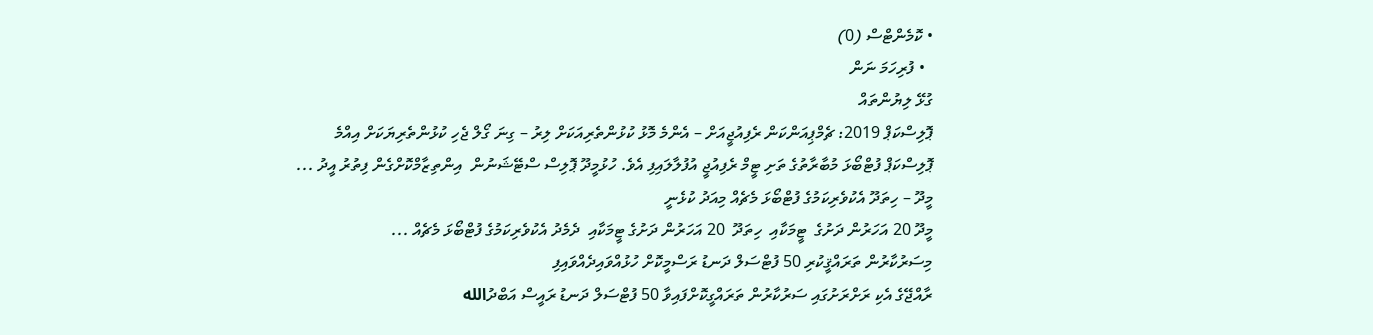• ކޮމެންޓްސް (0)
  • ފުރިހަމަ ނަން
ގުޅޭ ލިޔުންތައް
ޕޮލިސްކަޕް 2019: ޗެމްޕިއަންކަން ރެފިއުޖީއަށް – އެންމެ މޮޅު ކުޅުންތެރިއަކަށް ލިރު – ގިނަ ގޯލް ޖެހި ކުޅުންތެރިޔަކަށް އިއްމެ
ޕޮލިސްކަޕް ފުޓްބޯޅަ މުބާރާތުގެ ތަށި ޓީމް ރެފިއުޖީ އުފުލާލައިފި އެވެ. ހުޅުމީދޫ ޕޮލިސް ސްޓޭޝަނުން  އިންތިޒާމްކޮށްގެން ފިތުރު އީދު ...
މީދޫ – ހިތަދޫ އެކުވެރިކަމުގެ ފުޓްބޯޅަ މެޗެއް މިއަދު ކުޅެނީ
މީދޫ 20 އަހަރުން ދަށުގެ  ޓީމަކާއި  ހިތަދޫ  20 އަހަރުން ދަށުގެ ޓީމަކާއި  ދެމެދު އެކުވެރިކަމުގެ ފުޓްބޯޅަ މެޗެއް ...
މިސަރުކާރުން ތަރައްޤީކުރި 50 ފުޓްސަލް ދަނޑު ރަސްމީކޮށް ހުޅުއްވައިދެއްވައިފި
ރާއްޖޭގެ އެކި ރަށްރަށުގައި ސަރުކާރުން ތަރައްގީކޮށްފައިވާ 50 ފުޓްސަލް ދަނޑު ރައީސް އަބްދުالله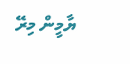ޔާމީން މިރޭ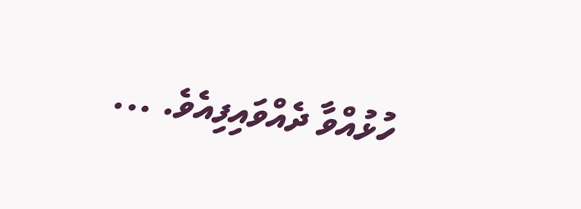ހުޅުއްވާ ދެއްވައިފިއެވެ. ...